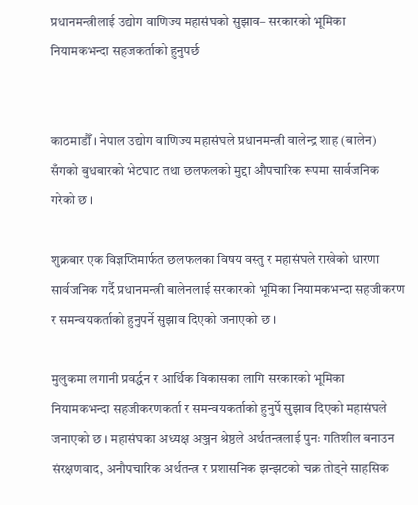प्रधानमन्त्रीलाई उद्योग वाणिज्य महासंघको सुझाव– सरकारको भूमिका नियामकभन्दा सहजकर्ताको हुनुपर्छ


काठमाडौँ । नेपाल उद्योग वाणिज्य महासंघले प्रधानमन्त्री वालेन्द्र शाह (बालेन) सँगको बुधबारको भेटघाट तथा छलफलको मुद्दा औपचारिक रूपमा सार्वजनिक गरेको छ ।

शुक्रबार एक विज्ञप्तिमार्फत छलफलका विषय वस्तु र महासंघले राखेको धारणा सार्वजनिक गर्दै प्रधानमन्त्री बालेनलाई सरकारको भूमिका नियामकभन्दा सहजीकरण र समन्वयकर्ताको हुनुपर्ने सुझाव दिएको जनाएको छ ।

मुलुकमा लगानी प्रवर्द्धन र आर्थिक विकासका लागि सरकारको भूमिका नियामकभन्दा सहजीकरणकर्ता र समन्वयकर्ताको हुनुर्पे सुझाव दिएको महासंघले जनाएको छ । महासंघका अध्यक्ष अञ्जन श्रेष्ठले अर्थतन्त्रलाई पुनः गतिशील बनाउन संरक्षणवाद, अनौपचारिक अर्थतन्त्र र प्रशासनिक झन्झटको चक्र तोड्ने साहसिक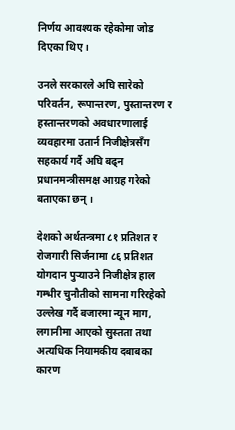निर्णय आवश्यक रहेकोमा जोड दिएका थिए ।

उनले सरकारले अघि सारेको परिवर्तन, रूपान्तरण, पुस्तान्तरण र हस्तान्तरणको अवधारणालाई व्यवहारमा उतार्न निजीक्षेत्रसँग सहकार्य गर्दै अघि बढ्न प्रधानमन्त्रीसमक्ष आग्रह गरेको बताएका छन् ।

देशको अर्थतन्त्रमा ८१ प्रतिशत र रोजगारी सिर्जनामा ८६ प्रतिशत योगदान पुर्‍याउने निजीक्षेत्र हाल गम्भीर चुनौतीको सामना गरिरहेको उल्लेख गर्दै बजारमा न्यून माग, लगानीमा आएको सुस्तता तथा अत्यधिक नियामकीय दबाबका कारण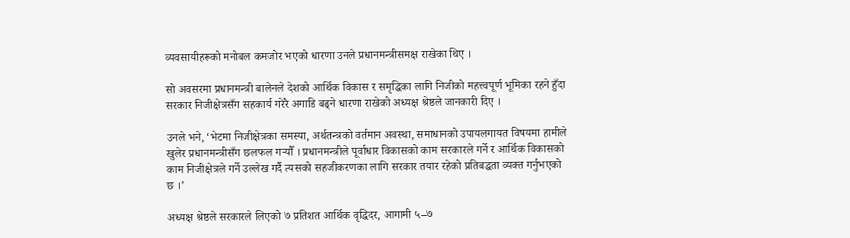व्यवसायीहरूको मनोबल कमजोर भएको धारणा उनले प्रधानमन्त्रीसमक्ष राखेका थिए ।

सो अवसरमा प्रधानमन्त्री बालेनले देशको आर्थिक विकास र समृद्धिका लागि निजीको महत्त्वपूर्ण भूमिका रहने हुँदा सरकार निजीक्षेत्रसँग सहकार्य गरेरै अगाडि बढ्ने धारणा राखेको अध्यक्ष श्रेष्ठले जानकारी दिए ।

उनले भने, ‘भेटमा निजीक्षेत्रका समस्या, अर्थतन्त्रको वर्तमान अवस्था, समाधानको उपायलगायत विषयमा हामीले खुलेर प्रधानमन्त्रीसँग छलफल गर्‍यौँ । प्रधानमन्त्रीले पूर्वाधार विकासको काम सरकारले गर्ने र आर्थिक विकासको काम निजीक्षेत्रले गर्ने उल्लेख गर्दै त्यसको सहजीकरणका लागि सरकार तयार रहेको प्रतिबद्धता व्यक्त गर्नुभएको छ ।’

अध्यक्ष श्रेष्ठले सरकारले लिएको ७ प्रतिशत आर्थिक वृद्धिदर, आगामी ५–७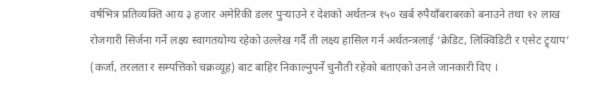वर्षभित्र प्रतिव्यक्ति आय ३ हजार अमेरिकी डलर पुर्‍याउने र देशको अर्थतन्त्र १५० खर्ब रुपैयाँबराबरको बनाउने तथा १२ लाख रोजगारी सिर्जना गर्ने लक्ष्य स्वागतयोग्य रहेको उल्लेख गर्दै ती लक्ष्य हासिल गर्न अर्थतन्त्रलाई ‘क्रेडिट, लिक्विडिटी र एसेट ट्र्याप’ (कर्जा, तरलता र सम्पत्तिको चक्रव्यूह) बाट बाहिर निकाल्नुपर्ने चुनौती रहेको बताएको उनले जानकारी दिए ।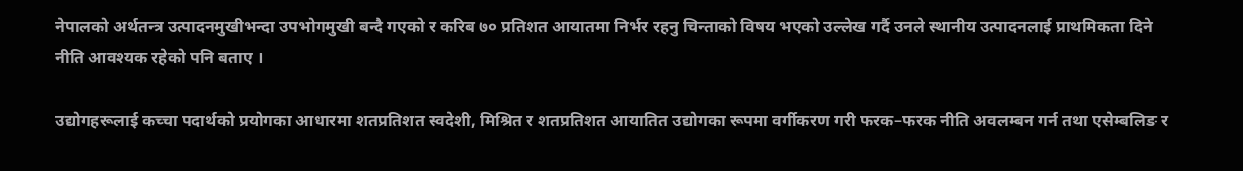नेपालको अर्थतन्त्र उत्पादनमुखीभन्दा उपभोगमुखी बन्दै गएको र करिब ७० प्रतिशत आयातमा निर्भर रहनु चिन्ताको विषय भएको उल्लेख गर्दै उनले स्थानीय उत्पादनलाई प्राथमिकता दिने नीति आवश्यक रहेको पनि बताए ।

उद्योगहरूलाई कच्चा पदार्थको प्रयोगका आधारमा शतप्रतिशत स्वदेशी, मिश्रित र शतप्रतिशत आयातित उद्योगका रूपमा वर्गीकरण गरी फरक–फरक नीति अवलम्बन गर्न तथा एसेम्बलिङ र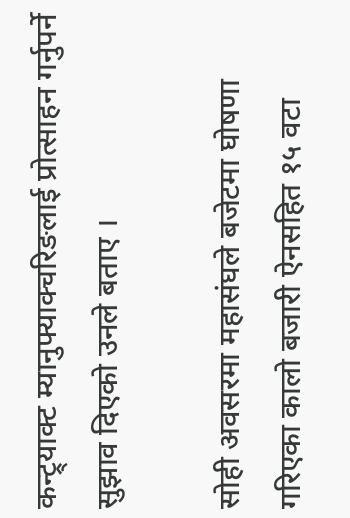कन्ट्र्याक्ट म्यानुफ्याक्चरिङलाई प्रोत्साहन गर्नुपर्ने सुझाव दिएको उनले बताए ।

सोही अवसरमा महासंघले बजेटमा घोषणा गरिएका कालो बजारी ऐनसहित १५ वटा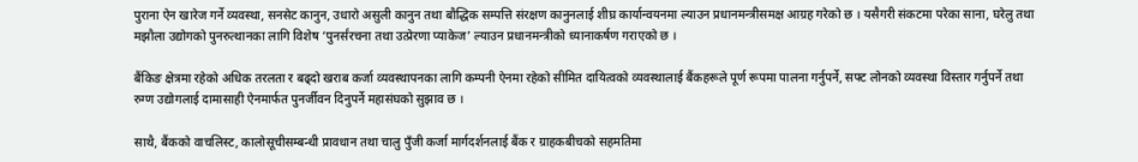पुराना ऐन खारेज गर्ने व्यवस्था, सनसेट कानुन, उधारो असुली कानुन तथा बौद्धिक सम्पत्ति संरक्षण कानुनलाई शीघ्र कार्यान्वयनमा ल्याउन प्रधानमन्त्रीसमक्ष आग्रह गरेको छ । यसैगरी संकटमा परेका साना, घरेलु तथा मझौला उद्योगको पुनरुत्थानका लागि विशेष ‘पुनर्संरचना तथा उत्प्रेरणा प्याकेज’ ल्याउन प्रधानमन्त्रीको ध्यानाकर्षण गराएको छ ।

बैंकिङ क्षेत्रमा रहेको अधिक तरलता र बढ्दो खराब कर्जा व्यवस्थापनका लागि कम्पनी ऐनमा रहेको सीमित दायित्वको व्यवस्थालाई बैंकहरूले पूर्ण रूपमा पालना गर्नुपर्ने, सफ्ट लोनको व्यवस्था विस्तार गर्नुपर्ने तथा रुग्ण उद्योगलाई दामासाही ऐनमार्फत पुनर्जीवन दिनुपर्ने महासंघको सुझाव छ ।

साथै, बैंकको वाचलिस्ट, कालोसूचीसम्बन्धी प्रावधान तथा चालु पुँजी कर्जा मार्गदर्शनलाई बैंक र ग्राहकबीचको सहमतिमा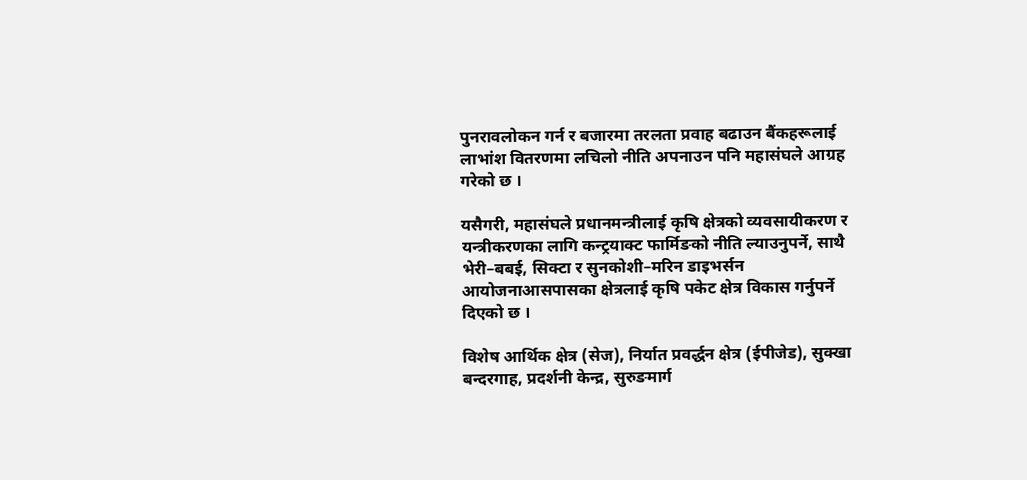पुनरावलोकन गर्न र बजारमा तरलता प्रवाह बढाउन बैंकहरूलाई लाभांश वितरणमा लचिलो नीति अपनाउन पनि महासंघले आग्रह गरेको छ ।

यसैगरी, महासंघले प्रधानमन्त्रीलाई कृषि क्षेत्रको व्यवसायीकरण र यन्त्रीकरणका लागि कन्ट्रयाक्ट फार्मिङको नीति ल्याउनुपर्ने, साथै भेरी–बबई, सिक्टा र सुनकोशी–मरिन डाइभर्सन आयोजनाआसपासका क्षेत्रलाई कृषि पकेट क्षेत्र विकास गर्नुपर्ने दिएको छ ।

विशेष आर्थिक क्षेत्र (सेज), निर्यात प्रवर्द्धन क्षेत्र (ईपीजेड), सुक्खा बन्दरगाह, प्रदर्शनी केन्द्र, सुरुङमार्ग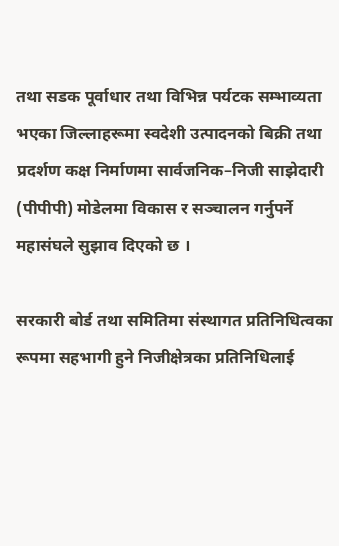तथा सडक पूर्वाधार तथा विभिन्न पर्यटक सम्भाव्यता भएका जिल्लाहरूमा स्वदेशी उत्पादनको बिक्री तथा प्रदर्शण कक्ष निर्माणमा सार्वजनिक–निजी साझेदारी (पीपीपी) मोडेलमा विकास र सञ्चालन गर्नुपर्ने महासंघले सुझाव दिएको छ ।

सरकारी बोर्ड तथा समितिमा संस्थागत प्रतिनिधित्वका रूपमा सहभागी हुने निजीक्षेत्रका प्रतिनिधिलाई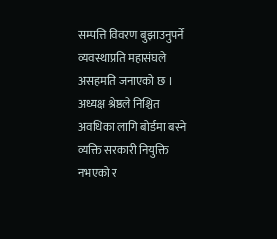सम्पत्ति विवरण बुझाउनुपर्ने व्यवस्थाप्रति महासंघले असहमति जनाएको छ । अध्यक्ष श्रेष्ठले निश्चित अवधिका लागि बोर्डमा बस्ने व्यक्ति सरकारी नियुक्ति नभएको र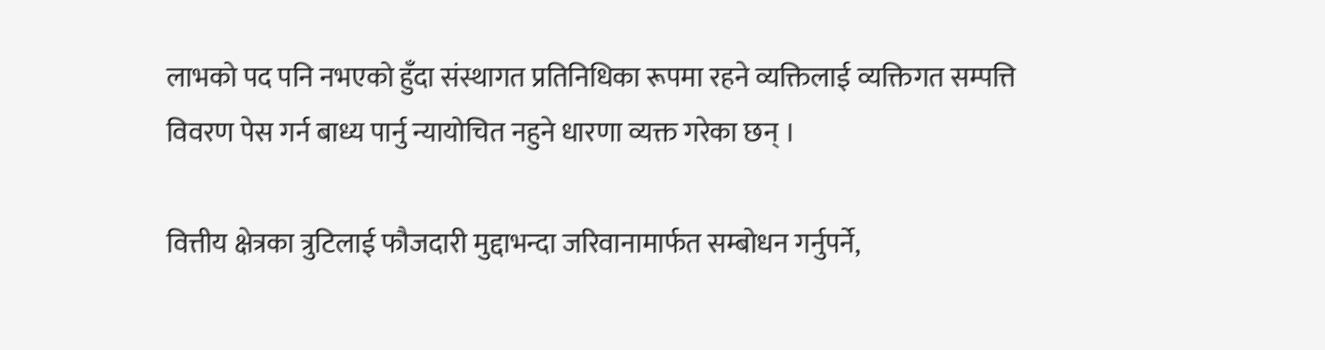लाभको पद पनि नभएको हुँदा संस्थागत प्रतिनिधिका रूपमा रहने व्यक्तिलाई व्यक्तिगत सम्पत्ति विवरण पेस गर्न बाध्य पार्नु न्यायोचित नहुने धारणा व्यक्त गरेका छन् ।

वित्तीय क्षेत्रका त्रुटिलाई फौजदारी मुद्दाभन्दा जरिवानामार्फत सम्बोधन गर्नुपर्ने,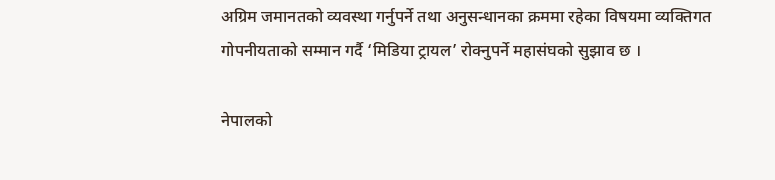अग्रिम जमानतको व्यवस्था गर्नुपर्ने तथा अनुसन्धानका क्रममा रहेका विषयमा व्यक्तिगत गोपनीयताको सम्मान गर्दै ‘मिडिया ट्रायल’ रोक्नुपर्ने महासंघको सुझाव छ ।

नेपालको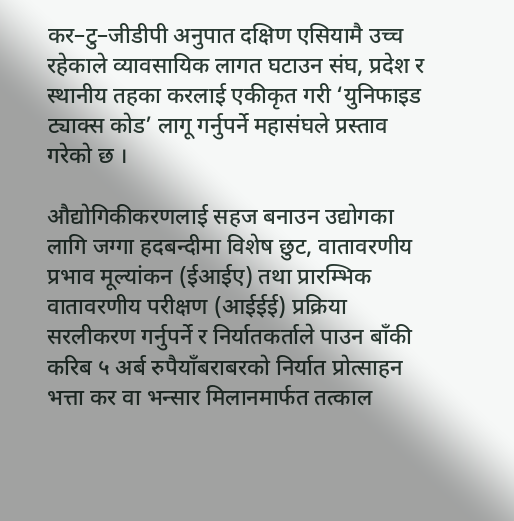कर–टु–जीडीपी अनुपात दक्षिण एसियामै उच्च रहेकाले व्यावसायिक लागत घटाउन संघ, प्रदेश र स्थानीय तहका करलाई एकीकृत गरी ‘युनिफाइड ट्याक्स कोड’ लागू गर्नुपर्ने महासंघले प्रस्ताव गरेको छ ।

औद्योगिकीकरणलाई सहज बनाउन उद्योगका लागि जग्गा हदबन्दीमा विशेष छुट, वातावरणीय प्रभाव मूल्यांकन (ईआईए) तथा प्रारम्भिक वातावरणीय परीक्षण (आईईई) प्रक्रिया सरलीकरण गर्नुपर्ने र निर्यातकर्ताले पाउन बाँकी करिब ५ अर्ब रुपैयाँबराबरको निर्यात प्रोत्साहन भत्ता कर वा भन्सार मिलानमार्फत तत्काल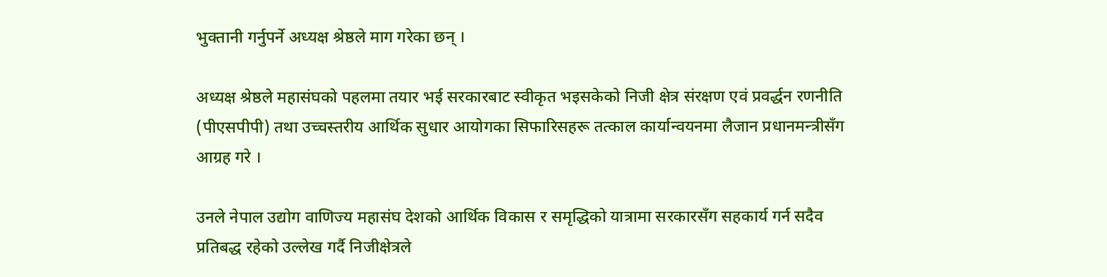भुक्तानी गर्नुपर्ने अध्यक्ष श्रेष्ठले माग गरेका छन् ।

अध्यक्ष श्रेष्ठले महासंघको पहलमा तयार भई सरकारबाट स्वीकृत भइसकेको निजी क्षेत्र संरक्षण एवं प्रवर्द्धन रणनीति (पीएसपीपी) तथा उच्चस्तरीय आर्थिक सुधार आयोगका सिफारिसहरू तत्काल कार्यान्वयनमा लैजान प्रधानमन्त्रीसँग आग्रह गरे ।

उनले नेपाल उद्योग वाणिज्य महासंघ देशको आर्थिक विकास र समृद्धिको यात्रामा सरकारसँग सहकार्य गर्न सदैव प्रतिबद्ध रहेको उल्लेख गर्दै निजीक्षेत्रले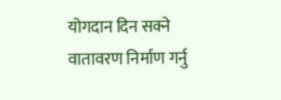योगदान दिन सक्ने वातावरण निर्माण गर्नु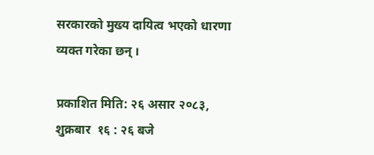सरकारको मुख्य दायित्व भएको धारणा व्यक्त गरेका छन् ।

प्रकाशित मिति: २६ असार २०८३, शुक्रबार  १६ : २६ बजे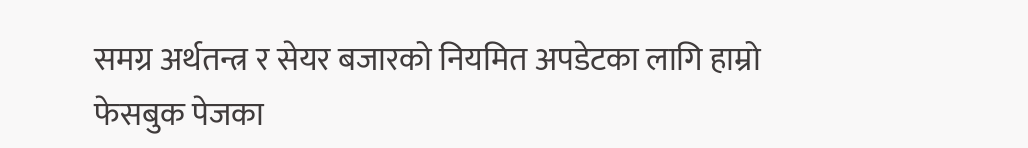समग्र अर्थतन्त्र र सेयर बजारको नियमित अपडेटका लागि हाम्रो फेसबुक पेजका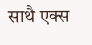साथै एक्स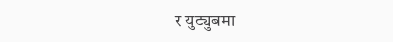र युट्युबमा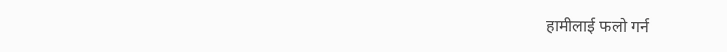हामीलाई फलो गर्न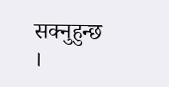सक्नुहुन्छ  ।